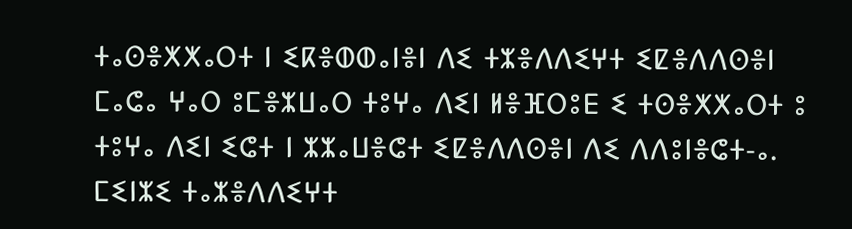ⵜⴰⵙⴻⵅⵅⴰⵔⵜ ⵏ ⵉⴽⴻⵀⵀⴰⵏⴻⵏ ⴷⵉ ⵜⵣⴻⴷⴷⵉⵖⵜ ⵉⵇⴻⴷⴷⵙⴻⵏ
ⵎⴰⵛⴰ ⵖⴰⵔ ⵓⵎⴻⵣⵡⴰⵔ ⵜⵓⵖⴰ ⴷⵉⵏ ⵍⴻⴼⵔⵓⴹ ⵉ ⵜⵙⴻⵅⵅⴰⵔⵜ ⵓ ⵜⵓⵖⴰ ⴷⵉⵏ ⵉⵛⵜ ⵏ ⵣⵣⴰⵡⴻⵛⵜ ⵉⵇⴻⴷⴷⵙⴻⵏ ⴷⵉ ⴷⴷⵓⵏⴻⵛⵜ-ⴰ. ⵎⵉⵏⵣⵉ ⵜⴰⵣⴻⴷⴷⵉⵖⵜ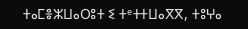ⵜⴰⵎⴻⵣⵡⴰⵔⵓⵜ ⵉ ⵜᵉⵜⵜⵡⴰⴳⴳ, ⵜⵓⵖⴰ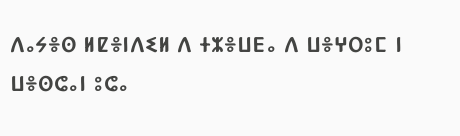ⴷⴰⵢⴻⵙ ⵍⵇⴻⵏⴷⵉⵍ ⴷ ⵜⵣⴻⵡⴹⴰ ⴷ ⵡⴻⵖⵔⵓⵎ ⵏ ⵡⴻⵙⵛⴰⵏ ⵓⵛⴰ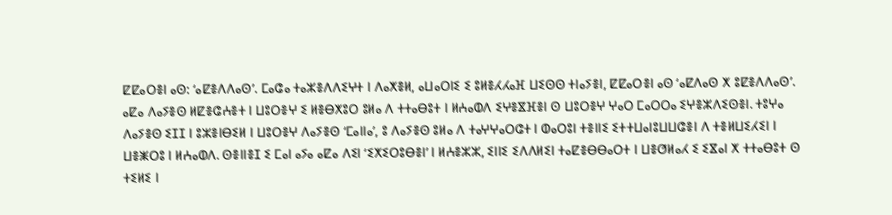ⵇⵇⴰⵔⴻⵏ ⴰⵙ: ‘ⴰⵇⴻⴷⴷⴰⵙ’. ⵎⴰⵛⴰ ⵜⴰⵣⴻⴷⴷⵉⵖⵜ ⵏ ⴷⴰⵅⴻⵍ, ⴰⵡⴰⵔⵏⵉ ⵉ ⵓⵍⴻⵃⵃⴰⴼ ⵡⵉⵙⵙ ⵜⵏⴰⵢⴻⵏ, ⵇⵇⴰⵔⴻⵏ ⴰⵙ ‘ⴰⵇⴷⴰⵙ ⵅ ⵓⵇⴻⴷⴷⴰⵙ’. ⴰⵇⴰ ⴷⴰⵢⴻⵙ ⵍⵇⴻⵛⵄⴻⵜ ⵏ ⵡⵓⵔⴻⵖ ⵉ ⵍⴻⴱⵅⵓⵔ ⵓⵍⴰ ⴷ ⵜⵜⴰⴱⵓⵜ ⵏ ⵍⵄⴰⵀⴷ ⵉⵖⴻⴵⴼⴻⵏ ⵙ ⵡⵓⵔⴻⵖ ⵖⴰⵔ ⵎⴰⵔⵔⴰ ⵉⵖⴻⵣⴷⵉⵙⴻⵏ. ⵜⵓⵖⴰ ⴷⴰⵢⴻⵙ ⵉⵊⵊ ⵏ ⵓⵣⴻⵏⴱⵉⵍ ⵏ ⵡⵓⵔⴻⵖ ⴷⴰⵢⴻⵙ ‘ⵎⴰⵏⵏⴰ’, ⵓ ⴷⴰⵢⴻⵙ ⵓⵍⴰ ⴷ ⵜⴰⵖⵖⴰⵔⵛⵜ ⵏ ⵀⴰⵔⵓⵏ ⵜⴻⵏⵏⵉ ⵉⵜⵜⵡⴰⵏⵓⵡⵡⵛⴻⵏ ⴷ ⵜⴻⵍⵡⵉⵃⵉⵏ ⵏ ⵡⴻⵥⵔⵓ ⵏ ⵍⵄⴰⵀⴷ. ⵙⴻⵏⵏⴻⵊ ⵉ ⵎⴰⵏ ⴰⵢⴰ ⴰⵇⴰ ⴷⵉⵏ ‘ⵉⵅⵉⵔⵓⴱⴻⵏ’ ⵏ ⵍⵄⴻⵣⵣ, ⵉⵏⵏⵉ ⵉⴷⴷⵍⵉⵏ ⵜⴰⵇⴻⴱⴱⴰⵔⵜ ⵏ ⵡⴻⵚⵍⴰⵃ ⵉ ⵉⴵⴰⵏ ⵅ ⵜⵜⴰⴱⵓⵜ ⵙ ⵜⵉⵍⵉ ⵏ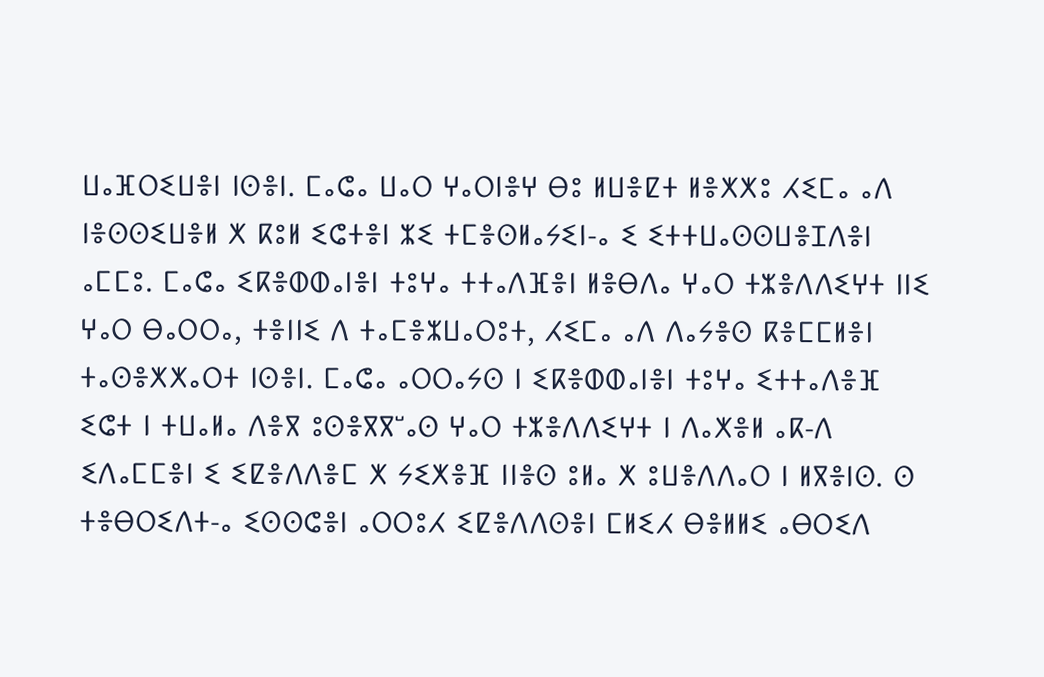ⵡⴰⴼⵔⵉⵡⴻⵏ ⵏⵙⴻⵏ. ⵎⴰⵛⴰ ⵡⴰⵔ ⵖⴰⵔⵏⴻⵖ ⴱⵓ ⵍⵡⴻⵇⵜ ⵍⴻⵅⵅⵓ ⵃⵉⵎⴰ ⴰⴷ ⵏⴻⵙⵙⵉⵡⴻⵍ ⵅ ⴽⵓⵍ ⵉⵛⵜⴻⵏ ⵣⵉ ⵜⵎⴻⵙⵍⴰⵢⵉⵏ-ⴰ ⵉ ⵉⵜⵜⵡⴰⵙⵙⵡⴻⵊⴷⴻⵏ ⴰⵎⵎⵓ. ⵎⴰⵛⴰ ⵉⴽⴻⵀⵀⴰⵏⴻⵏ ⵜⵓⵖⴰ ⵜⵜⴰⴷⴼⴻⵏ ⵍⴻⴱⴷⴰ ⵖⴰⵔ ⵜⵣⴻⴷⴷⵉⵖⵜ ⵏⵏⵉ ⵖⴰⵔ ⴱⴰⵔⵔⴰ, ⵜⴻⵏⵏⵉ ⴷ ⵜⴰⵎⴻⵣⵡⴰⵔⵓⵜ, ⵃⵉⵎⴰ ⴰⴷ ⴷⴰⵢⴻⵙ ⴽⴻⵎⵎⵍⴻⵏ ⵜⴰⵙⴻⵅⵅⴰⵔⵜ ⵏⵙⴻⵏ. ⵎⴰⵛⴰ ⴰⵔⵔⴰⵢⵙ ⵏ ⵉⴽⴻⵀⵀⴰⵏⴻⵏ ⵜⵓⵖⴰ ⵉⵜⵜⴰⴷⴻⴼ ⵉⵛⵜ ⵏ ⵜⵡⴰⵍⴰ ⴷⴻⴳ ⵓⵙⴻⴳⴳⵯⴰⵙ ⵖⴰⵔ ⵜⵣⴻⴷⴷⵉⵖⵜ ⵏ ⴷⴰⵅⴻⵍ ⴰⴽ-ⴷ ⵉⴷⴰⵎⵎⴻⵏ ⵉ ⵉⵇⴻⴷⴷⴻⵎ ⵅ ⵢⵉⵅⴻⴼ ⵏⵏⴻⵙ ⵓⵍⴰ ⵅ ⵓⵡⴻⴷⴷⴰⵔ ⵏ ⵍⴳⴻⵏⵙ. ⵙ ⵜⴻⴱⵔⵉⴷⵜ-ⴰ ⵉⵙⵙⵛⴻⵏ ⴰⵔⵔⵓⵃ ⵉⵇⴻⴷⴷⵙⴻⵏ ⵎⵍⵉⵃ ⴱⴻⵍⵍⵉ ⴰⴱⵔⵉⴷ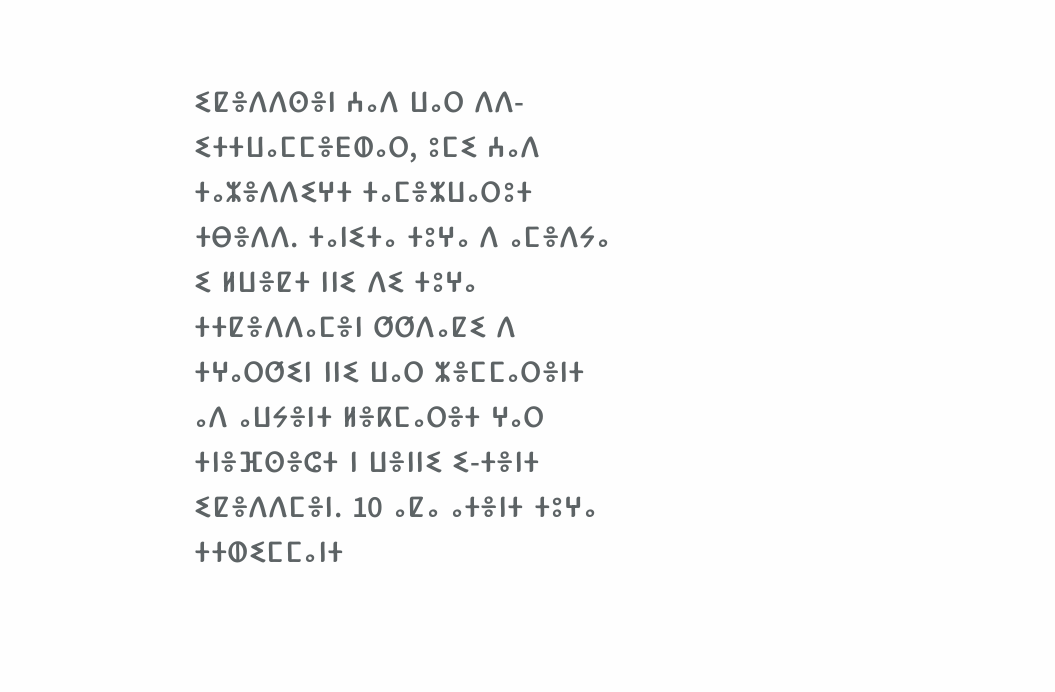ⵉⵇⴻⴷⴷⵙⴻⵏ ⵄⴰⴷ ⵡⴰⵔ ⴷⴷ-ⵉⵜⵜⵡⴰⵎⵎⴻⴹⵀⴰⵔ, ⵓⵎⵉ ⵄⴰⴷ ⵜⴰⵣⴻⴷⴷⵉⵖⵜ ⵜⴰⵎⴻⵣⵡⴰⵔⵓⵜ ⵜⴱⴻⴷⴷ. ⵜⴰⵏⵉⵜⴰ ⵜⵓⵖⴰ ⴷ ⴰⵎⴻⴷⵢⴰ ⵉ ⵍⵡⴻⵇⵜ ⵏⵏⵉ ⴷⵉ ⵜⵓⵖⴰ ⵜⵜⵇⴻⴷⴷⴰⵎⴻⵏ ⵚⵚⴷⴰⵇⵉ ⴷ ⵜⵖⴰⵔⵚⵉⵏ ⵏⵏⵉ ⵡⴰⵔ ⵣⴻⵎⵎⴰⵔⴻⵏⵜ ⴰⴷ ⴰⵡⵢⴻⵏⵜ ⵍⴻⴽⵎⴰⵔⴻⵜ ⵖⴰⵔ ⵜⵏⴻⴼⵙⴻⵛⵜ ⵏ ⵡⴻⵏⵏⵉ ⵉ-ⵜⴻⵏⵜ ⵉⵇⴻⴷⴷⵎⴻⵏ. 10 ⴰⵇⴰ ⴰⵜⴻⵏⵜ ⵜⵓⵖⴰ ⵜⵜⵀⵉⵎⵎⴰⵏⵜ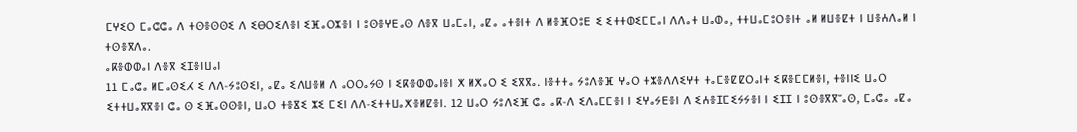ⵎⵖⵉⵔ ⵎⴰⵛⵛⴰ ⴷ ⵜⵙⴻⵙⵙⵉ ⴷ ⵉⴱⵔⵉⴷⴻⵏ ⵉⴼⴰⵔⵣⴻⵏ ⵏ ⵓⵙⴻⵖⴹⴰⵙ ⴷⴻⴳ ⵡⴰⵎⴰⵏ, ⴰⵇⴰ ⴰⵜⴻⵏⵜ ⴷ ⵍⴻⴼⵔⵓⴹ ⵉ ⵉⵜⵜⵀⵉⵎⵎⴰⵏ ⴷⴷⴰⵜ ⵡⴰⵀⴰ, ⵜⵜⵡⴰⵎⵓⵔⴻⵏⵜ ⴰⵍ ⵍⵡⴻⵇⵜ ⵏ ⵡⴻⵄⴷⴰⵍ ⵏ ⵜⵙⴻⴳⴷⴰ.
ⴰⴽⴻⵀⵀⴰⵏ ⴷⴻⴳ ⵉⵊⴻⵏⵡⴰⵏ
11 ⵎⴰⵛⴰ ⵍⵎⴰⵙⵉⵃ ⵉ ⴷⴷ-ⵢⵓⵙⵉⵏ, ⴰⵇⴰ ⵉⴷⵡⴻⵍ ⴷ ⴰⵔⵔⴰⵢⵙ ⵏ ⵉⴽⴻⵀⵀⴰⵏⴻⵏ ⵅ ⵍⵅⴰⵔ ⵉ ⵉⴳⴳⴰ. ⵏⴻⵜⵜⴰ ⵢⵓⴷⴻⴼ ⵖⴰⵔ ⵜⵣⴻⴷⴷⵉⵖⵜ ⵜⴰⵎⴻⵇⵇⵔⴰⵏⵜ ⵉⴽⴻⵎⵎⵍⴻⵏ, ⵜⴻⵏⵏⵉ ⵡⴰⵔ ⵉⵜⵜⵡⴰⴳⴳⴻⵏ ⵛⴰ ⵙ ⵉⴼⴰⵙⵙⴻⵏ, ⵡⴰⵔ ⵜⴻⴵⵉ ⵣⵉ ⵎⵉⵏ ⴷⴷ-ⵉⵜⵜⵡⴰⵅⴻⵍⵇⴻⵏ. 12 ⵡⴰⵔ ⵢⵓⴷⵉⴼ ⵛⴰ ⴰⴽ-ⴷ ⵉⴷⴰⵎⵎⴻⵏ ⵏ ⵉⵖⴰⵢⴹⴻⵏ ⴷ ⵉⵄⴻⵊⵎⵉⵢⵢⴻⵏ ⵏ ⵉⵊⵊ ⵏ ⵓⵙⴻⴳⴳⵯⴰⵙ, ⵎⴰⵛⴰ ⴰⵇⴰ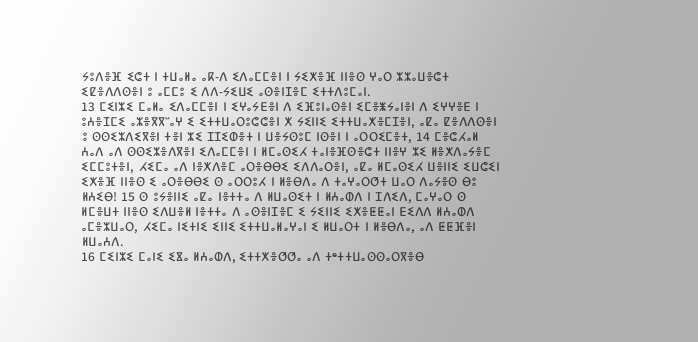ⵢⵓⴷⴻⴼ ⵉⵛⵜ ⵏ ⵜⵡⴰⵍⴰ ⴰⴽ-ⴷ ⵉⴷⴰⵎⵎⴻⵏ ⵏ ⵢⵉⵅⴻⴼ ⵏⵏⴻⵙ ⵖⴰⵔ ⵣⵣⴰⵡⴻⵛⵜ ⵉⵇⴻⴷⴷⵙⴻⵏ ⵓ ⴰⵎⵎⵓ ⵉ ⴷⴷ-ⵢⵉⵡⵉ ⴰⵙⴻⵏⵊⴻⵎ ⵉⵜⵜⴷⵓⵎⴰⵏ.
13 ⵎⵉⵏⵣⵉ ⵎⴰⵍⴰ ⵉⴷⴰⵎⵎⴻⵏ ⵏ ⵉⵖⴰⵢⴹⴻⵏ ⴷ ⵉⴼⵓⵏⴰⵙⴻⵏ ⵉⵎⴻⵥⵢⴰⵏⴻⵏ ⴷ ⵉⵖⵖⴻⴹ ⵏ ⵓⵄⴻⵊⵎⵉ ⴰⵣⴻⴳⴳⵯⴰⵖ ⵉ ⵉⵜⵜⵡⴰⵔⵓⵛⵛⴻⵏ ⵅ ⵢⵉⵏⵏⵉ ⵉⵜⵜⵡⴰⵅⴻⵎⵊⴻⵏ, ⴰⵇⴰ ⵇⴻⴷⴷⵙⴻⵏ ⵓ ⵙⵙⵉⵣⴷⵉⴳⴻⵏ ⵜⴻⵏ ⵣⵉ ⵊⵊⵉⵀⴻⵜ ⵏ ⵡⴻⵢⵙⵓⵎ ⵏⵙⴻⵏ ⵏ ⴰⵔⵔⵉⵎⴻⵜ, 14 ⵎⴻⵛⵃⴰⵍ ⵄⴰⴷ ⴰⴷ ⵙⵙⵉⵣⴻⴷⴳⴻⵏ ⵉⴷⴰⵎⵎⴻⵏ ⵏ ⵍⵎⴰⵙⵉⵃ ⵜⴰⵏⴻⴼⵙⴻⵛⵜ ⵏⵏⴻⵖ ⵣⵉ ⵍⴻⵅⴷⴰⵢⴻⵎ ⵉⵎⵎⵓⵜⴻⵏ, ⵃⵉⵎⴰ ⴰⴷ ⵏⴻⵅⴷⴻⵎ ⴰⵔⴻⴱⴱⵉ ⵉⴷⴷⴰⵔⴻⵏ, ⴰⵇⴰ ⵍⵎⴰⵙⵉⵃ ⵡⴻⵏⵏⵉ ⵉⵡⵛⵉⵏ ⵉⵅⴻⴼ ⵏⵏⴻⵙ ⵉ ⴰⵔⴻⴱⴱⵉ ⵙ ⴰⵔⵔⵓⵃ ⵏ ⵍⴻⴱⴷⴰ ⴷ ⵜⴰⵖⴰⵔⵚⵜ ⵡⴰⵔ ⴷⴰⵢⴻⵙ ⴱⵓ ⵍⵄⵉⴱ! 15 ⵙ ⵓⵢⴻⵏⵏⵉ ⴰⵇⴰ ⵏⴻⵜⵜⴰ ⴷ ⵍⵡⴰⵙⵉⵜ ⵏ ⵍⵄⴰⵀⴷ ⵏ ⵊⴷⵉⴷ, ⵎⴰⵖⴰⵔ ⵙ ⵍⵎⴻⵡⵜ ⵏⵏⴻⵙ ⵉⴷⵡⴻⵍ ⵏⴻⵜⵜⴰ ⴷ ⴰⵙⴻⵏⵊⴻⵎ ⵉ ⵢⵉⵏⵏⵉ ⵉⵅⴻⵟⵟⴰⵏ ⴹⵉⴷⴷ ⵍⵄⴰⵀⴷ ⴰⵎⴻⵣⵡⴰⵔ, ⵃⵉⵎⴰ ⵏⵉⵜⵏⵉ ⵉⵏⵏⵉ ⵉⵜⵜⵡⴰⵍⴰⵖⴰⵏ ⵉ ⵍⵡⴰⵔⵜ ⵏ ⵍⴻⴱⴷⴰ, ⴰⴷ ⵟⵟⴼⴻⵏ ⵍⵡⴰⵄⴷ.
16 ⵎⵉⵏⵣⵉ ⵎⴰⵏⵉ ⵉⴵⴰ ⵍⵄⴰⵀⴷ, ⵉⵜⵜⵅⴻⵚⵚⴰ ⴰⴷ ⵜᵉⵜⵜⵡⴰⵙⵙⴰⵔⴳⴻⴱ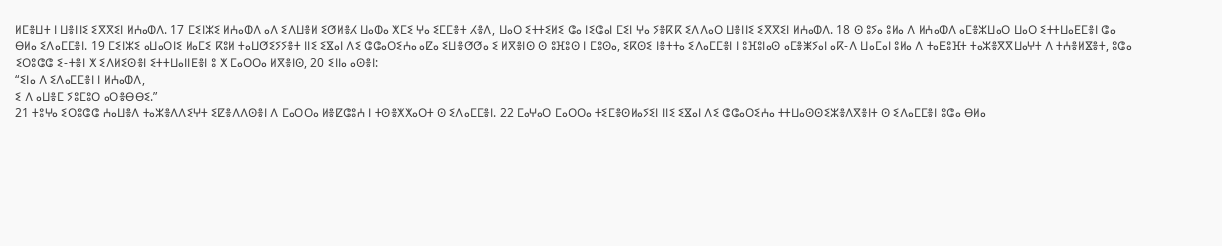ⵍⵎⴻⵡⵜ ⵏ ⵡⴻⵏⵏⵉ ⵉⴳⴳⵉⵏ ⵍⵄⴰⵀⴷ. 17 ⵎⵉⵏⵣⵉ ⵍⵄⴰⵀⴷ ⴰⴷ ⵉⴷⵡⴻⵍ ⵉⵚⵍⴻⵃ ⵡⴰⵀⴰ ⵅⵎⵉ ⵖⴰ ⵉⵎⵎⴻⵜ ⵃⴻⴷ, ⵡⴰⵔ ⵉⵜⵜⵉⵍⵉ ⵛⴰ ⵏⵉⵛⴰⵏ ⵎⵉⵏ ⵖⴰ ⵢⴻⴽⴽ ⵉⴷⴷⴰⵔ ⵡⴻⵏⵏⵉ ⵉⴳⴳⵉⵏ ⵍⵄⴰⵀⴷ. 18 ⵙ ⵓⵢⴰ ⵓⵍⴰ ⴷ ⵍⵄⴰⵀⴷ ⴰⵎⴻⵣⵡⴰⵔ ⵡⴰⵔ ⵉⵜⵜⵡⴰⴹⵎⴻⵏ ⵛⴰ ⴱⵍⴰ ⵉⴷⴰⵎⵎⴻⵏ. 19 ⵎⵉⵏⵣⵉ ⴰⵡⴰⵔⵏⵉ ⵍⴰⵎⵉ ⴽⵓⵍ ⵜⴰⵡⵚⵉⵢⵢⴻⵜ ⵏⵏⵉ ⵉⴵⴰⵏ ⴷⵉ ⵛⵛⴰⵔⵉⵄⴰ ⴰⵇⴰ ⵉⵡⴻⵚⵚⴰ ⵉ ⵍⴳⴻⵏⵙ ⵙ ⵓⴼⵓⵙ ⵏ ⵎⵓⵙⴰ, ⵉⴽⵙⵉ ⵏⴻⵜⵜⴰ ⵉⴷⴰⵎⵎⴻⵏ ⵏ ⵓⴼⵓⵏⴰⵙ ⴰⵎⴻⵥⵢⴰⵏ ⴰⴽ-ⴷ ⵡⴰⵎⴰⵏ ⵓⵍⴰ ⴷ ⵜⴰⴹⵓⴼⵜ ⵜⴰⵣⴻⴳⴳⵡⴰⵖⵜ ⴷ ⵜⵄⴻⵍⴵⴻⵜ, ⵓⵛⴰ ⵉⵔⵓⵛⵛ ⵉ-ⵜⴻⵏ ⵅ ⵉⴷⵍⵉⵙⴻⵏ ⵉⵜⵜⵡⴰⵏⵏⴹⴻⵏ ⵓ ⵅ ⵎⴰⵔⵔⴰ ⵍⴳⴻⵏⵙ, 20 ⵉⵏⵏⴰ ⴰⵙⴻⵏ:
“ⵉⵏⴰ ⴷ ⵉⴷⴰⵎⵎⴻⵏ ⵏ ⵍⵄⴰⵀⴷ,
ⵉ ⴷ ⴰⵡⴻⵎ ⵢⵓⵎⵓⵔ ⴰⵔⴻⴱⴱⵉ.”
21 ⵜⵓⵖⴰ ⵉⵔⵓⵛⵛ ⵄⴰⵡⴻⴷ ⵜⴰⵣⴻⴷⴷⵉⵖⵜ ⵉⵇⴻⴷⴷⵙⴻⵏ ⴷ ⵎⴰⵔⵔⴰ ⵍⴻⵇⵛⵓⵄ ⵏ ⵜⵙⴻⵅⵅⴰⵔⵜ ⵙ ⵉⴷⴰⵎⵎⴻⵏ. 22 ⵎⴰⵖⴰⵔ ⵎⴰⵔⵔⴰ ⵜⵉⵎⴻⵙⵍⴰⵢⵉⵏ ⵏⵏⵉ ⵉⴵⴰⵏ ⴷⵉ ⵛⵛⴰⵔⵉⵄⴰ ⵜⵜⵡⴰⵙⵙⵉⵣⴻⴷⴳⴻⵏⵜ ⵙ ⵉⴷⴰⵎⵎⴻⵏ ⵓⵛⴰ ⴱⵍⴰ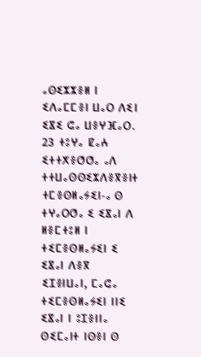ⴰⵙⵉⵣⵣⴻⵍ ⵏ ⵉⴷⴰⵎⵎⴻⵏ ⵡⴰⵔ ⴷⵉⵏ ⵉⴵⵉ ⵛⴰ ⵡⴻⵖⴼⴰⵔ.
23 ⵜⵓⵖⴰ ⵇⴰⵄ ⵉⵜⵜⵅⴻⵚⵚⴰ ⴰⴷ ⵜⵜⵡⴰⵙⵙⵉⵣⴷⴻⴳⴻⵏⵜ ⵜⵎⴻⵙⵍⴰⵢⵉⵏ-ⴰ ⵙ ⵜⵖⴰⵔⵚⴰ ⵉ ⵉⴵⴰⵏ ⴷ ⵍⴻⵎⵜⵓⵍ ⵏ ⵜⵉⵎⴻⵙⵍⴰⵢⵉⵏ ⵉ ⵉⴵⴰⵏ ⴷⴻⴳ ⵉⵊⴻⵏⵡⴰⵏ, ⵎⴰⵛⴰ ⵜⵉⵎⴻⵙⵍⴰⵢⵉⵏ ⵏⵏⵉ ⵉⴵⴰⵏ ⵏ ⵓⵊⴻⵏⵏⴰ ⵙⵉⵎⴰⵏⵜ ⵏⵙⴻⵏ ⵙ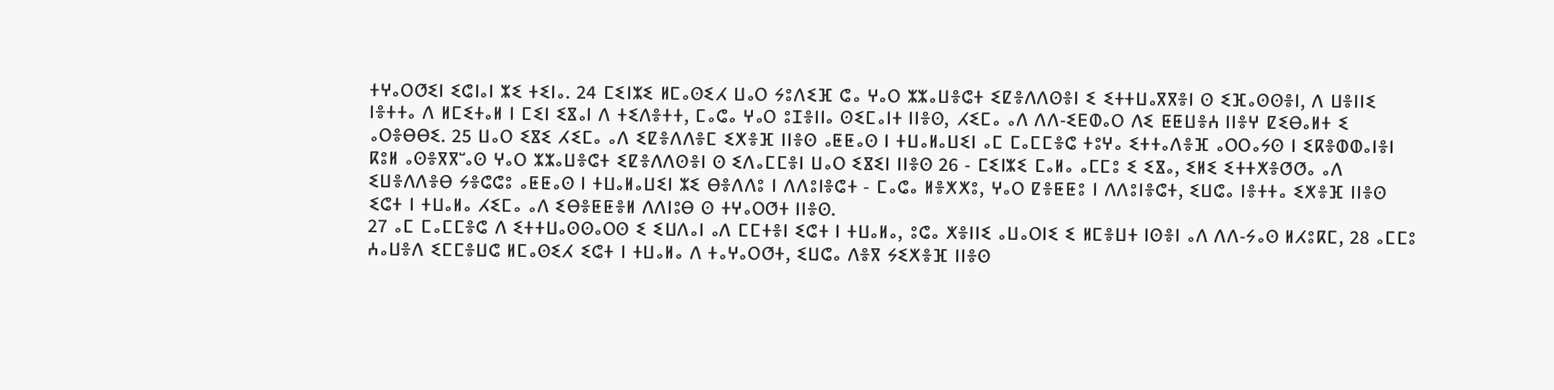ⵜⵖⴰⵔⵚⵉⵏ ⵉⵛⵏⴰⵏ ⵣⵉ ⵜⵉⵏⴰ. 24 ⵎⵉⵏⵣⵉ ⵍⵎⴰⵙⵉⵃ ⵡⴰⵔ ⵢⵓⴷⵉⴼ ⵛⴰ ⵖⴰⵔ ⵣⵣⴰⵡⴻⵛⵜ ⵉⵇⴻⴷⴷⵙⴻⵏ ⵉ ⵉⵜⵜⵡⴰⴳⴳⴻⵏ ⵙ ⵉⴼⴰⵙⵙⴻⵏ, ⴷ ⵡⴻⵏⵏⵉ ⵏⴻⵜⵜⴰ ⴷ ⵍⵎⵉⵜⴰⵍ ⵏ ⵎⵉⵏ ⵉⴵⴰⵏ ⴷ ⵜⵉⴷⴻⵜⵜ, ⵎⴰⵛⴰ ⵖⴰⵔ ⵓⵊⴻⵏⵏⴰ ⵙⵉⵎⴰⵏⵜ ⵏⵏⴻⵙ, ⵃⵉⵎⴰ ⴰⴷ ⴷⴷ-ⵉⴹⵀⴰⵔ ⴷⵉ ⵟⵟⵡⴻⵄ ⵏⵏⴻⵖ ⵇⵉⴱⴰⵍⵜ ⵉ ⴰⵔⴻⴱⴱⵉ. 25 ⵡⴰⵔ ⵉⴵⵉ ⵃⵉⵎⴰ ⴰⴷ ⵉⵇⴻⴷⴷⴻⵎ ⵉⵅⴻⴼ ⵏⵏⴻⵙ ⴰⵟⵟⴰⵙ ⵏ ⵜⵡⴰⵍⴰⵡⵉⵏ ⴰⵎ ⵎⴰⵎⵎⴻⵛ ⵜⵓⵖⴰ ⵉⵜⵜⴰⴷⴻⴼ ⴰⵔⵔⴰⵢⵙ ⵏ ⵉⴽⴻⵀⵀⴰⵏⴻⵏ ⴽⵓⵍ ⴰⵙⴻⴳⴳⵯⴰⵙ ⵖⴰⵔ ⵣⵣⴰⵡⴻⵛⵜ ⵉⵇⴻⴷⴷⵙⴻⵏ ⵙ ⵉⴷⴰⵎⵎⴻⵏ ⵡⴰⵔ ⵉⴵⵉⵏ ⵏⵏⴻⵙ 26 - ⵎⵉⵏⵣⵉ ⵎⴰⵍⴰ ⴰⵎⵎⵓ ⵉ ⵉⴵⴰ, ⵉⵍⵉ ⵉⵜⵜⵅⴻⵚⵚⴰ ⴰⴷ ⵉⵡⴻⴷⴷⴻⴱ ⵢⴻⵛⵛⵓ ⴰⵟⵟⴰⵙ ⵏ ⵜⵡⴰⵍⴰⵡⵉⵏ ⵣⵉ ⴱⴻⴷⴷⵓ ⵏ ⴷⴷⵓⵏⴻⵛⵜ - ⵎⴰⵛⴰ ⵍⴻⵅⵅⵓ, ⵖⴰⵔ ⵇⴻⵟⵟⵓ ⵏ ⴷⴷⵓⵏⴻⵛⵜ, ⵉⵡⵛⴰ ⵏⴻⵜⵜⴰ ⵉⵅⴻⴼ ⵏⵏⴻⵙ ⵉⵛⵜ ⵏ ⵜⵡⴰⵍⴰ ⵃⵉⵎⴰ ⴰⴷ ⵉⴱⴻⵟⵟⴻⵍ ⴷⴷⵏⵓⴱ ⵙ ⵜⵖⴰⵔⵚⵜ ⵏⵏⴻⵙ.
27 ⴰⵎ ⵎⴰⵎⵎⴻⵛ ⴷ ⵉⵜⵜⵡⴰⵙⵙⴰⵔⵙ ⵉ ⵉⵡⴷⴰⵏ ⴰⴷ ⵎⵎⵜⴻⵏ ⵉⵛⵜ ⵏ ⵜⵡⴰⵍⴰ, ⵓⵛⴰ ⵅⴻⵏⵏⵉ ⴰⵡⴰⵔⵏⵉ ⵉ ⵍⵎⴻⵡⵜ ⵏⵙⴻⵏ ⴰⴷ ⴷⴷ-ⵢⴰⵙ ⵍⵃⵓⴽⵎ, 28 ⴰⵎⵎⵓ ⵄⴰⵡⴻⴷ ⵉⵎⵎⴻⵡⵛ ⵍⵎⴰⵙⵉⵃ ⵉⵛⵜ ⵏ ⵜⵡⴰⵍⴰ ⴷ ⵜⴰⵖⴰⵔⵚⵜ, ⵉⵡⵛⴰ ⴷⴻⴳ ⵢⵉⵅⴻⴼ ⵏⵏⴻⵙ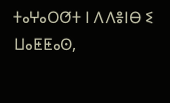ⵜⴰⵖⴰⵔⵚⵜ ⵏ ⴷⴷⴻⵏⴱ ⵉ ⵡⴰⵟⵟⴰⵙ,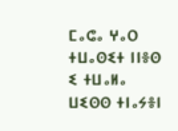ⵎⴰⵛⴰ ⵖⴰⵔ ⵜⵡⴰⵙⵉⵜ ⵏⵏⴻⵙ ⵉ ⵜⵡⴰⵍⴰ ⵡⵉⵙⵙ ⵜⵏⴰⵢⴻⵏ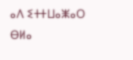ⴰⴷ ⵉⵜⵜⵡⴰⵥⴰⵔ ⴱⵍⴰ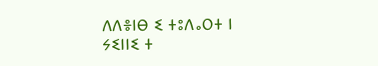ⴷⴷⴻⵏⴱ ⵉ ⵜⵓⴷⴰⵔⵜ ⵏ ⵢⵉⵏⵏⵉ ⵜ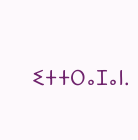ⵉⵜⵜⵔⴰⵊⴰⵏ.